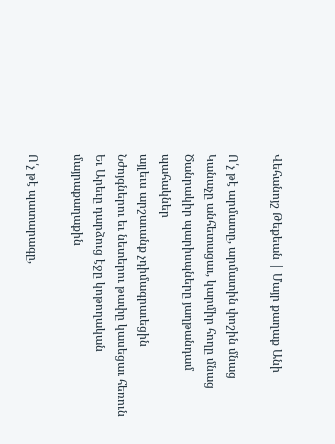Վեհանոյշ Թեքեան | Մայր քաղաք Անի

Ո՛չ թէ արմատը, արմատին փոշին մնաց
Կանաչը անհետացաւ, կարմիր հողը մնաց
Ծանրակիր պարիսպները յաղթանդամ պահակներ
այլեւս արշաւանք չդիմագրաւեցին
Նժոյգներու եւ նետերու թափը կասեցաւ հեռուն
Եւ Արեւը դարձուց էջը կոթողական մայրաքաղաքին

Ո՛չ թէ պատարագը,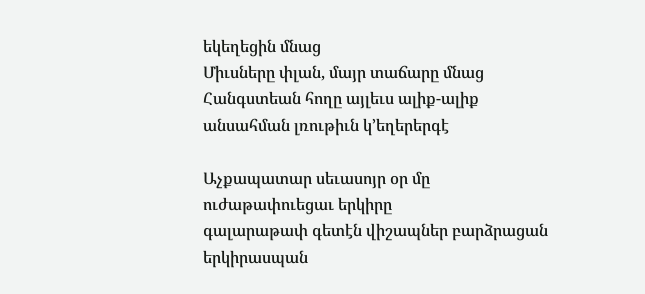եկեղեցին մնաց
Միւսները փլան, մայր տաճարը մնաց
Հանգստեան հողը այլեւս ալիք-ալիք
անսահման լռութիւն կ՚եղերերգէ

Աչքապատար սեւասոյր օր մը
ուժաթափուեցաւ երկիրը
գալարաթափ գետէն վիշապներ բարձրացան
երկիրասպան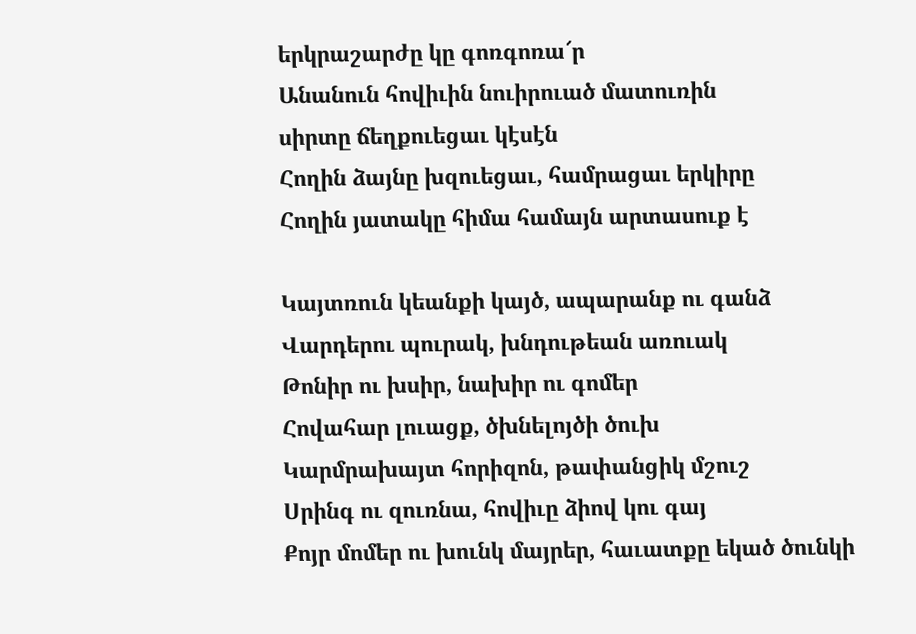երկրաշարժը կը գոռգոռա՜ր
Անանուն հովիւին նուիրուած մատուռին
սիրտը ճեղքուեցաւ կէսէն
Հողին ձայնը խզուեցաւ, համրացաւ երկիրը
Հողին յատակը հիմա համայն արտասուք է

Կայտռուն կեանքի կայծ, ապարանք ու գանձ
Վարդերու պուրակ, խնդութեան առուակ
Թոնիր ու խսիր, նախիր ու գոմեր
Հովահար լուացք, ծխնելոյծի ծուխ
Կարմրախայտ հորիզոն, թափանցիկ մշուշ
Սրինգ ու զուռնա, հովիւը ձիով կու գայ
Քոյր մոմեր ու խունկ մայրեր, հաւատքը եկած ծունկի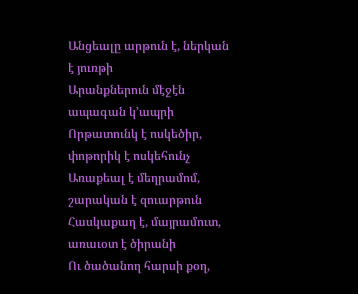Անցեալը արթուն է, ներկան է յուռթի
Արանքներուն մէջէն ապագան կ՚ապրի
Որթատունկ է ոսկեծիր, փոթորիկ է ոսկեհունչ
Առաքեալ է մեղրամոմ, շարական է զուարթուն
Հասկաքաղ է, մայրամուտ, առաւօտ է ծիրանի
Ու ծածանող հարսի քօղ,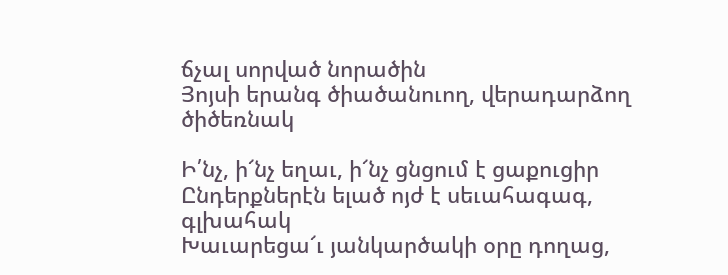ճչալ սորված նորածին
Յոյսի երանգ ծիածանուող, վերադարձող ծիծեռնակ

Ի՛նչ, ի՜նչ եղաւ, ի՜նչ ցնցում է ցաքուցիր
Ընդերքներէն ելած ոյժ է սեւահագագ, գլխահակ
Խաւարեցա՜ւ յանկարծակի օրը դողաց,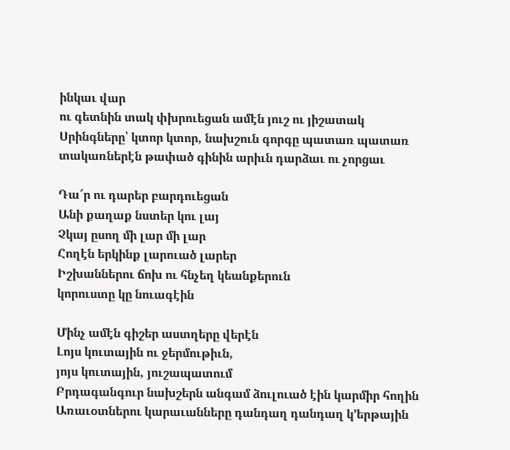ինկաւ վար
ու գետնին տակ փխրուեցան ամէն յուշ ու յիշատակ
Սրինգները՝ կտոր կտոր, նախշուն գորգը պատառ պատառ
տակառներէն թափած գինին արիւն դարձաւ ու չորցաւ

Դա՜ր ու դարեր բարդուեցան
Անի քաղաք նստեր կու լայ
Չկայ ըսող մի լար մի լար
Հողէն երկինք լարուած լարեր
Իշխաններու ճոխ ու հնչեղ կեանքերուն
կորուստը կը նուագէին

Մինչ ամէն գիշեր աստղերը վերէն
Լոյս կուտային ու ջերմութիւն,
յոյս կուտային, յուշապատում
Բրդագանգուր նախշերն անգամ ձուլուած էին կարմիր հողին
Առաւօտներու կարաւանները դանդաղ դանդաղ կ՚երթային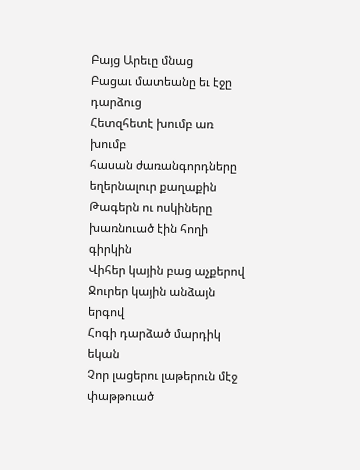Բայց Արեւը մնաց
Բացաւ մատեանը եւ էջը դարձուց
Հետզհետէ խումբ առ խումբ
հասան ժառանգորդները
եղերնալուր քաղաքին
Թագերն ու ոսկիները խառնուած էին հողի գիրկին
Վիհեր կային բաց աչքերով
Ջուրեր կային անձայն երգով
Հոգի դարձած մարդիկ եկան
Չոր լացերու լաթերուն մէջ փաթթուած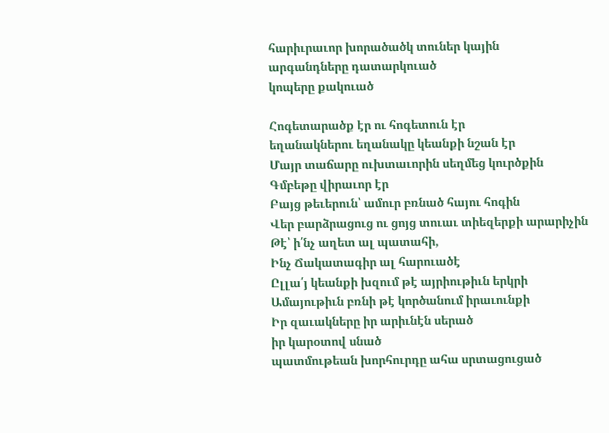հարիւրաւոր խորածածկ տուներ կային
արգանդները դատարկուած
կոպերը քակուած

Հոգետարածք էր ու հոգետուն էր
եղանակներու եղանակը կեանքի նշան էր
Մայր տաճարը ուխտաւորին սեղմեց կուրծքին
Գմբեթը վիրաւոր էր
Բայց թեւերուն՝ ամուր բռնած հայու հոգին
Վեր բարձրացուց ու ցոյց տուաւ տիեզերքի արարիչին
Թէ՝ ի՛նչ աղետ ալ պատահի,
Ինչ Ճակատագիր ալ հարուածէ
Ըլլա՛յ կեանքի խզում թէ այրիութիւն երկրի
Ամայութիւն բռնի թէ կործանում իրաւունքի
Իր զաւակները իր արիւնէն սերած
իր կարօտով սնած
պատմութեան խորհուրդը ահա սրտացուցած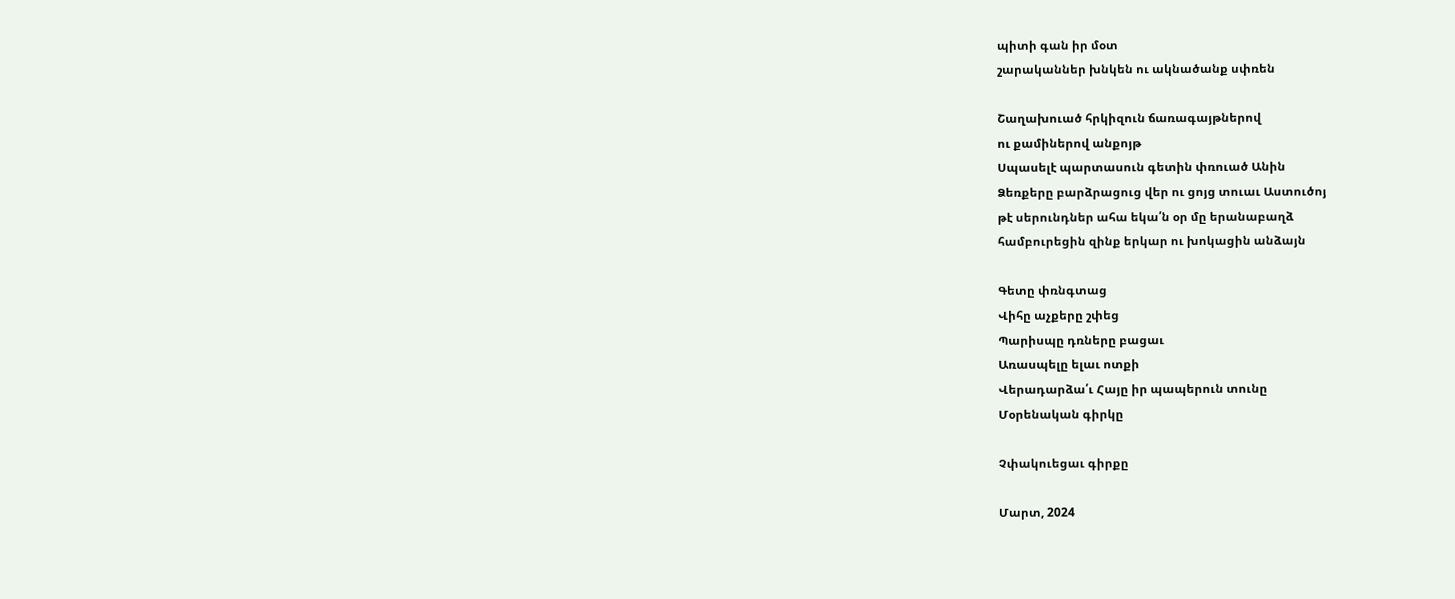պիտի գան իր մօտ
շարականներ խնկեն ու ակնածանք սփռեն

Շաղախուած հրկիզուն ճառագայթներով
ու քամիներով անքոյթ
Սպասելէ պարտասուն գետին փռուած Անին
Ձեռքերը բարձրացուց վեր ու ցոյց տուաւ Աստուծոյ
թէ սերունդներ ահա եկա՛ն օր մը երանաբաղձ
համբուրեցին զինք երկար ու խոկացին անձայն

Գետը փռնգտաց
Վիհը աչքերը շփեց
Պարիսպը դռները բացաւ
Առասպելը ելաւ ոտքի
Վերադարձա՛ւ Հայը իր պապերուն տունը
Մօրենական գիրկը

Չփակուեցաւ գիրքը

Մարտ, 2024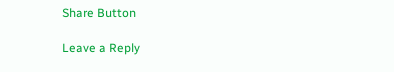Share Button

Leave a Reply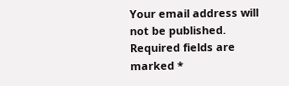Your email address will not be published. Required fields are marked *